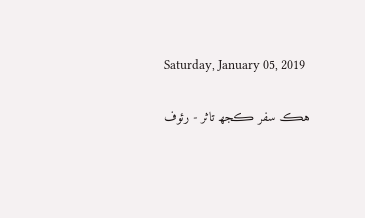Saturday, January 05, 2019

هڪ سفر ڪجھ تاثر - رئوف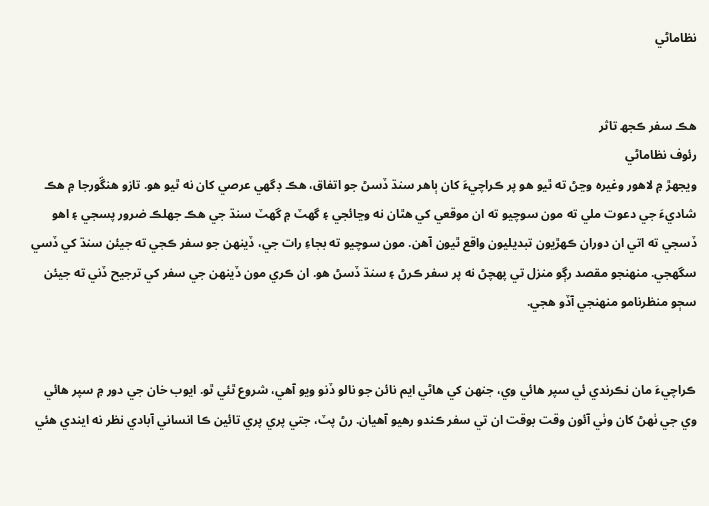نظاماڻي


هڪ سفر ڪجھ تاثر
رئوف نظاماڻي
ويجھڙ ۾ لاهور وغيره وڃڻ ته ٿيو هو پر ڪراچيءَ کان ٻاهر سنڌ ڏسڻ جو اتفاق، هڪ ڊگھي عرصي کان نه ٿيو هو. تازو هنڱورجا ۾ هڪ شاديءَ جي دعوت ملي ته مون سوچيو ته ان موقعي کي هٿان نه وڃائجي ۽ گھٽ ۾ گھٽ سنڌ جي هڪ جھلڪ ضرور پسجي ۽ اهو ڏسجي ته اتي ان دوران ڪهڙيون تبديليون واقع ٿيون آهن. مون سوچيو ته بجاءِ رات جي، ڏينهن جو سفر ڪجي ته جيئن سنڌ کي ڏسي سگھجي. منهنجو مقصد رڳو منزل تي پهچڻ نه پر سفر ڪرڻ ۽ سنڌ ڏسڻ هو. ان ڪري مون ڏينهن جي سفر کي ترجيح ڏني ته جيئن سڄو منظرنامو منهنجي آڏو هجي.


ڪراچيءَ مان نڪرندي ئي سپر هائي وي، جنهن کي هاڻي ايم نائن جو نالو ڏنو ويو آهي، شروع ٿئي ٿو. ايوب خان جي دور ۾ سپر هائي وي جي ٺهڻ کان وٺي آئون وقت بوقت ان تي سفر ڪندو رهيو آهيان. رڻ پٽ، جتي پري پري تائين ڪا انساني آبادي نظر نه ايندي هئي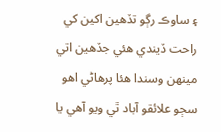۽ ساوڪ رڳو تڏهين اکين کي راحت ڏيندي هئي جڏهين اتي مينهن وسندا هئا پرهاڻي اهو سڄو علائقو آباد ٿي ويو آهي يا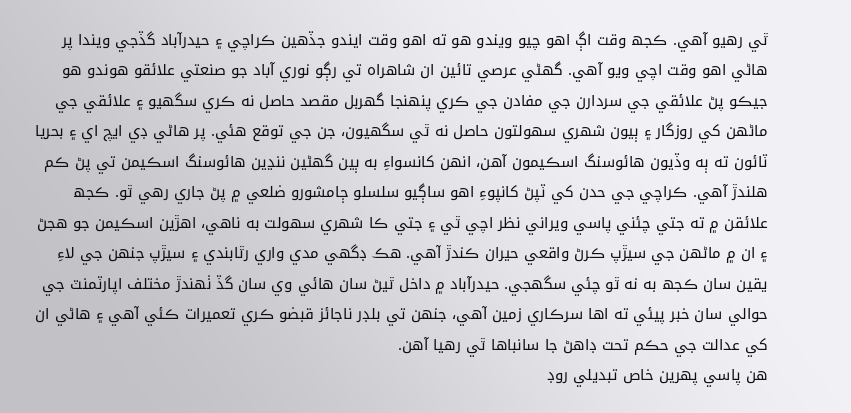ٿي رهيو آهي. ڪجھ وقت اڳ اهو چيو ويندو هو ته اهو وقت ايندو جڏهين ڪراچي ۽ حيدرآباد گڏجي ويندا پر هاڻي اهو وقت اچي ويو آهي. گھڻي عرصي تائين ان شاهراه تي رڳو نوري آباد جو صنعتي علائقو هوندو هو جيڪو پڻ علائقي جي سردارن جي مفادن جي ڪري پنهنجا گھربل مقصد حاصل نه ڪري سگھيو ۽ علائقي جي ماڻهن کي روزگار ۽ ٻيون شهري سهولتون حاصل نه ٿي سگھيون، جن جي توقع هئي. پر هاڻي ڊي ايچ اي ۽ بحريا ٽائون ته ٻه وڏيون هائوسنگ اسڪيمون آهن، انهن کانسواءِ به ٻين گھڻين ننڍين هائوسنگ اسڪيمن تي پڻ ڪم هلندڙ آهي. ڪراچي جي حدن کي ٽپڻ کانپوءِ اهو ساڳيو سلسلو ڄامشورو ضلعي ۾ پڻ جاري رهي ٿو. ڪجھ علائقن ۾ ته جتي چئني پاسي ويراني نظر اچي ٿي ۽ جتي ڪا شهري سهولت به ناهي، اهڙين اسڪيمن جو هجڻ ۽ ان ۾ ماڻهن جي سيڙپ ڪرڻ واقعي حيران ڪندڙ آهي. هڪ ڊگھي مدي واري رٿابندي ۽ سيڙپ جنهن جي لاءِ يقين سان ڪجھ به نه ٿو چئي سگھجي. حيدرآباد ۾ داخل ٿيڻ سان هائي وي سان گڏ ٺهندڙ مختلف اپارٽمنٽ جي حوالي سان خبر پيئي ته اها سرڪاري زمين آهي، جنهن تي بلڊر ناجائز قبضو ڪري تعميرات ڪئي آهي ۽ هاڻي ان کي عدالت جي حڪم تحت ڊاهڻ جا سانباها ٿي رهيا آهن.
هن پاسي پهرين خاص تبديلي روڊ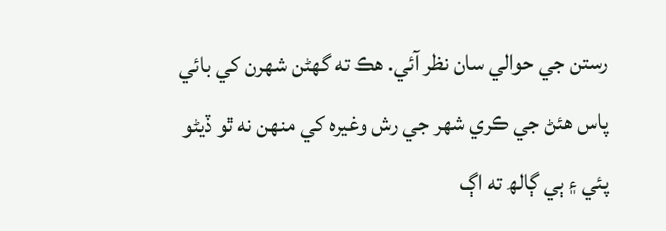رستن جي حوالي سان نظر آئي. هڪ ته گھڻن شهرن کي بائي پاس هئڻ جي ڪري شهر جي رش وغيره کي منهن نه ٿو ڏيڻو پئي ۽ ٻي ڳالھ ته اڳ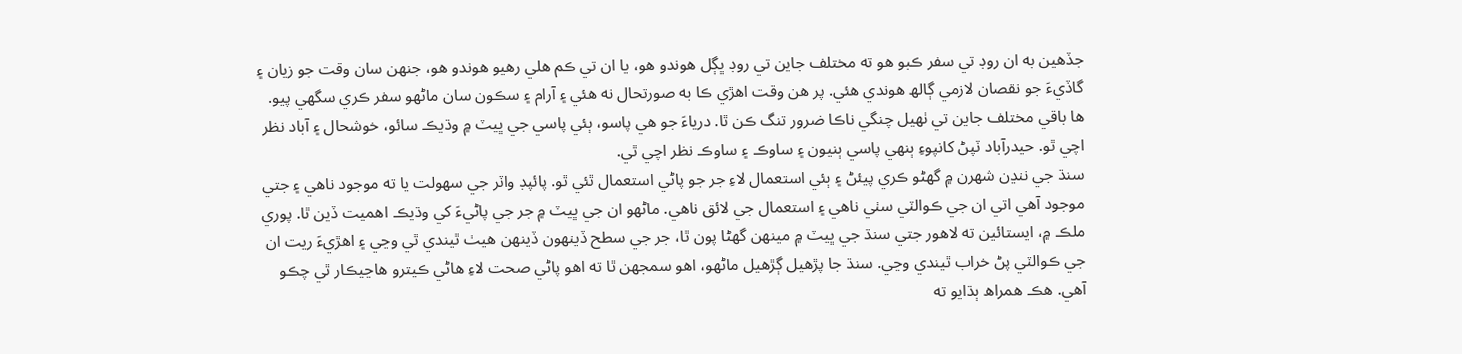جڏهين به ان روڊ تي سفر ڪبو هو ته مختلف جاين تي روڊ ڀڳل هوندو هو، يا ان تي ڪم هلي رهيو هوندو هو، جنهن سان وقت جو زيان ۽ گاڏيءَ جو نقصان لازمي ڳالھ هوندي هئي. پر هن وقت اهڙي ڪا به صورتحال نه هئي ۽ آرام ۽ سڪون سان ماڻهو سفر ڪري سگھي پيو. ها باقي مختلف جاين تي ٺهيل چنگي ناڪا ضرور تنگ ڪن ٿا. درياءَ جو هي پاسو، ٻئي پاسي جي ڀيٽ ۾ وڌيڪ سائو، خوشحال ۽ آباد نظر اچي ٿو. حيدرآباد ٽپڻ کانپوءِ ٻنهي پاسي ٻنيون ۽ ساوڪ ۽ ساوڪ نظر اچي ٿي.
سنڌ جي ننڍن شهرن ۾ گھڻو ڪري پيئڻ ۽ ٻئي استعمال لاءِ جر جو پاڻي استعمال ٿئي ٿو. پائپڊ واٽر جي سهولت يا ته موجود ناهي ۽ جتي موجود آهي اتي ان جي ڪوالٽي سٺي ناهي ۽ استعمال جي لائق ناهي. ماڻهو ان جي ڀيٽ ۾ جر جي پاڻيءَ کي وڌيڪ اهميت ڏين ٿا. پوري ملڪ ۾، ايستائين ته لاهور جتي سنڌ جي ڀيٽ ۾ مينهن گھڻا پون ٿا، جر جي سطح ڏينهون ڏينهن هيٺ ٿيندي ٿي وڃي ۽ اهڙيءَ ريت ان جي ڪوالٽي پڻ خراب ٿيندي وڃي. سنڌ جا پڙهيل ڳڙهيل ماڻهو، اهو سمجھن ٿا ته اهو پاڻي صحت لاءِ هاڻي ڪيترو هاڃيڪار ٿي چڪو آهي. هڪ همراھ ٻڌايو ته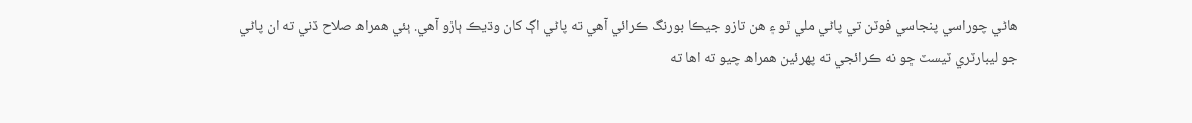هاڻي چوراسي پنجاسي فوٽن تي پاڻي ملي ٿو ۽ هن تازو جيڪا بورنگ ڪرائي آهي ته پاڻي اڳ کان وڌيڪ ٻاڙو آهي. ٻئي همراھ صلاح ڏني ته ان پاڻي جو ليبارٽري ٽيسٽ ڇو نه ڪرائجي ته پهرئين همراھ چيو ته اها ته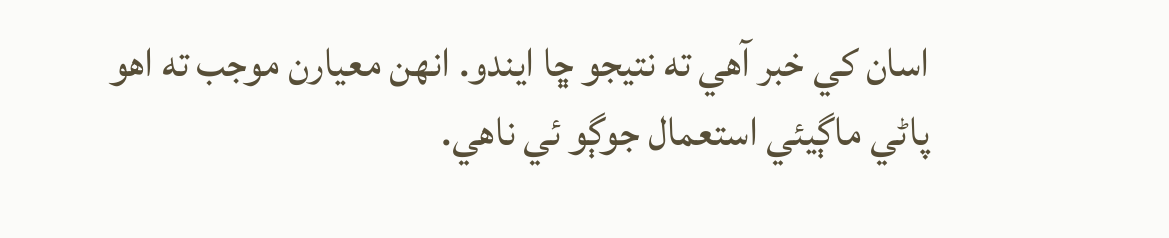اسان کي خبر آهي ته نتيجو ڇا ايندو. انهن معيارن موجب ته اهو پاڻي ماڳيئي استعمال جوڳو ئي ناهي.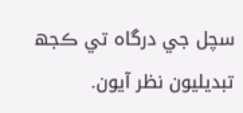سچل جي درگاه تي ڪجھ تبديليون نظر آيون.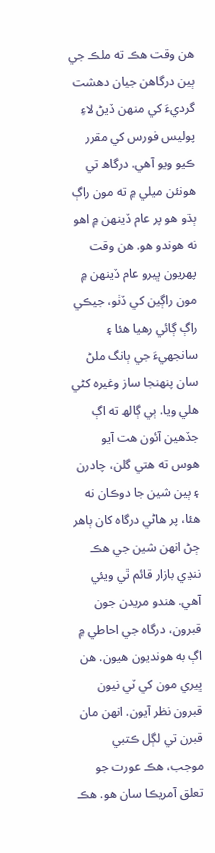هن وقت هڪ ته ملڪ جي ٻين درگاهن جيان دهشت گرديءَ کي منهن ڏيڻ لاءِ پوليس فورس کي مقرر ڪيو ويو آهي. درگاھ تي هونئن ميلي ۾ ته مون راڳ ٻڌو هو پر عام ڏينهن ۾ اهو نه هوندو هو. هن وقت پهريون ڀيرو عام ڏينهن ۾ مون راڳين کي ڏٺو، جيڪي راڳ ڳائي رهيا هئا ۽ سانجھيءَ جي ٻانگ ملڻ سان پنهنجا ساز وغيره کڻي هلي ويا. ٻي ڳالھ ته اڳ جڏهين آئون هت آيو هوس ته هتي گلن، چادرن ۽ ٻين شين جا دوڪان نه هئا، پر هاڻي درگاه کان ٻاهر ڄڻ انهن شين جي هڪ ننڍي بازار قائم ٿي ويئي آهي. هندو مريدن جون قبرون، درگاه جي احاطي ۾ اڳ به هونديون هيون. هن ڀيري مون کي ٽي نيون قبرون نظر آيون. انهن مان قبرن تي لڳل ڪتبي موجب، هڪ عورت جو تعلق آمريڪا سان هو. هڪ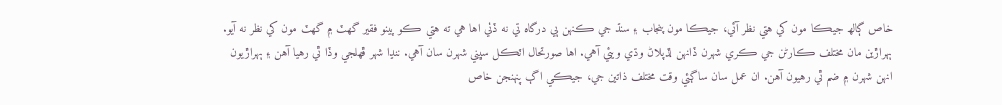خاص ڳالھ جيڪا مون کي هتي نظر آئي، جيڪا مون پنجاب ۽ سنڌ جي ڪنهن ٻي درگاه تي نه ڏٺي اها هي ته هتي ڪو پينو فقير گھٽ ۾ گھٽ مون کي نظر نه آيو.
ٻهراڙين مان مختلف ڪارڻن جي ڪري شهرن ڏانهن لڏپلاڻ وڌي ويئي آهي. اها صورتحال اٽڪل سڀني شهرن سان آهي. ننڍا شهر ڦهلجي وڏا ٿي رهيا آهن ۽ ٻهراڙيون انهن شهرن ۾ ضم ٿي رهيون آهن. ان عمل سان ساڳئي وقت مختلف ذاتين جي، جيڪي اڳ پنهنجن خاص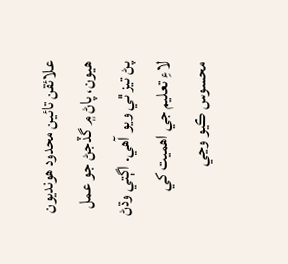علائقن تائين محدود هونديون هيون، پاڻ ۾ گڏجڻ جو عمل پڻ تيز ٿي ويو آهي. اڳتي وڌڻ لاءِ تعليم جي اهميت کي محسوس ڪيو وڃي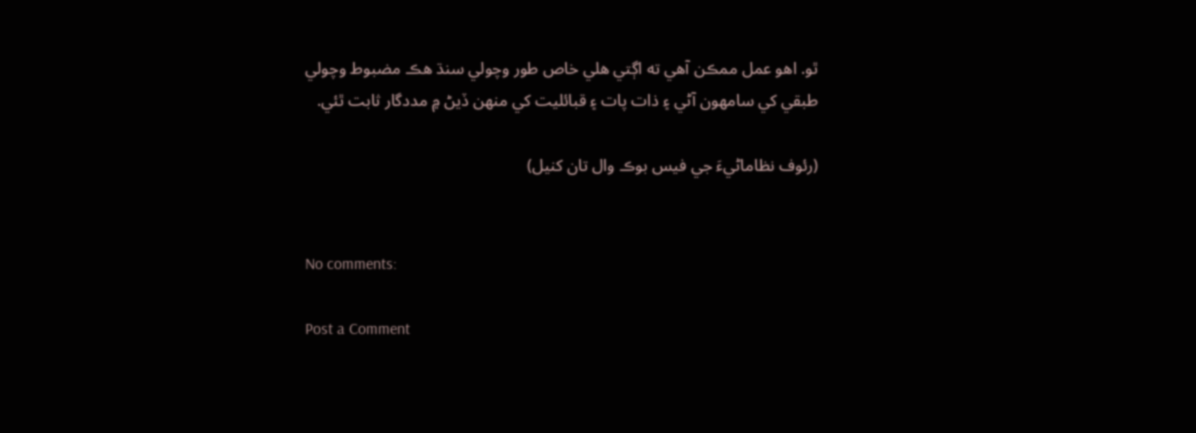ٿو. اهو عمل ممڪن آهي ته اڳتي هلي خاص طور وچولي سنڌ هڪ مضبوط وچولي طبقي کي سامهون آڻي ۽ ذات پات ۽ قبائليت کي منهن ڏيڻ ۾ مددگار ثابت ٿئي.

(رئوف نظاماڻيءَ جي فيس بوڪ وال تان کنيل)


No comments:

Post a Comment